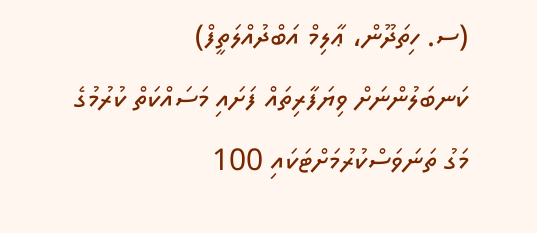(ސ. ހިތަދޫން، ޢާލިމް އަބްދުއްލަތީފް)
ކަނބަލުންނަށް ވިޔަފާރިތައް ފަށައި މަސައްކަތް ކުރުމުގެ މަގު ތަނަވަސްކުރުމަށްޓަކައި 100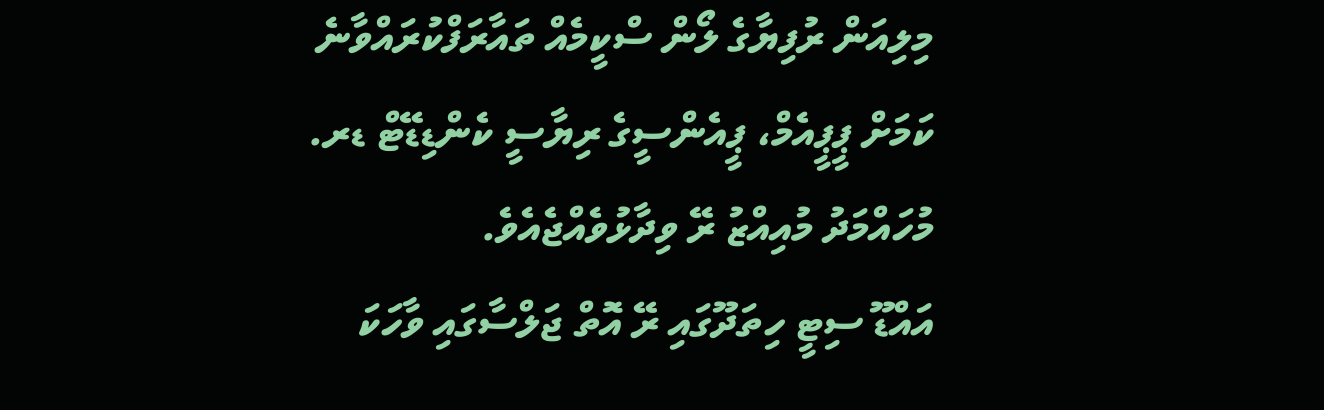މިލިއަން ރުފިޔާގެ ލޯން ސްކީމެއް ތައާރަފްކުރައްވާނެ ކަމަށް ޕީޕީއެމް، ޕީއެންސީގެ ރިޔާސީ ކެންޑިޑޭޓް ޑރ. މުހައްމަދު މުއިއްޒު ރޭ ވިދާޅުވެއްޖެއެވެ.
އައްޑޫ ސިޓީ ހިތަދޫގައި ރޭ އޮތް ޖަލްސާގައި ވާހަކަ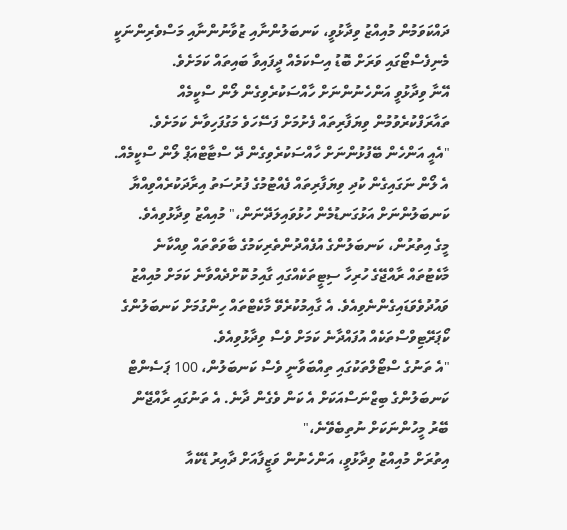ދައްކަވަމުން މުއިއްޒު ވިދާޅުވީ، ކަނބަލުންނާއި ޒުވާނުންނާއި މަސްވެރިންނަކީ މެނިފެސްޓޯގައި ވަރަށް ބޮޑު އިސްކަމެއް ދީފައިވާ ބައިތައް ކަމަށެވެ.
އޭނާ ވިދާޅުވީ އަންހެނުންނަށް ހާއްސަކުރެވިގެން ލޯން ސްކީމެއް ތައާރަފްކުރެވުމުން ވިޔަފާރިތައް ފެށުމަށް ފަސޭހަވެ މަގުފަހިވާނެ ކަމަށެވެ.
"އެއީ އަންހެން ބޭފުޅުންނަށް ހާއްސަކުރެވިގެން ދޭ ސްޓާޓްއަޕް ލޯން ސްކީމެއް. އެ ލޯން ނަގައިގެން ކުދި ވިޔަފާރިތައް ފެއްޓުމުގެ ފުރުސަތު އިރާދަކުރެއްވިއްޔާ ކަނބަލުންނަށް އަޅުގަނޑުމެން ހުޅުވައިލަދޭނަން،" މުއިއްޒު ވިދާޅުވިއެވެ.
މީގެ އިތުރުން، ކަނބަލުންގެ އުފެއްދުންތެރިކަމުގެ ބާވަތްތައް ވިއްކާނެ މާކެޓުތައް ރާއްޖޭގެ ހުރިހާ ސިޓީތަކެއްގައި ގާއިމު ކޮށްދެއްވާނެ ކަމަށް މުއިއްޒު ވައުދުވެވަޑައިގެންނެވިއެވެ. އެ ގާއިމުކުރެވޭ މާކެޓްތައް ހިންގުމަށް ކަނބަލުންގެ ކޯޕަރޭޓިވްސްތަކެއް އުފައްދާނެ ކަމަށް ވެސް ވިދާޅުވިއެވެ.
"އެ ތަނުގެ ސްޓޯލްތަކުގައި ތިއްބަވާނީ ވެސް ކަނބަލުން، 100 ޕަސެންޓް ކަނބަލުންގެ ބިޒްނަސްއަކަށް އެ ކަން ވެގެން ދާނެ. އެ ތަނުގައި ރާއްޖޭން ބޭރު މީހުންނަކަށް ނުތިބެވޭނެ،"
އިތުރަށް މުއިއްޒު ވިދާޅުވީ، އަންހެނުން ވަޒީފާއަށް ދާއިރު ޑޭކެއާ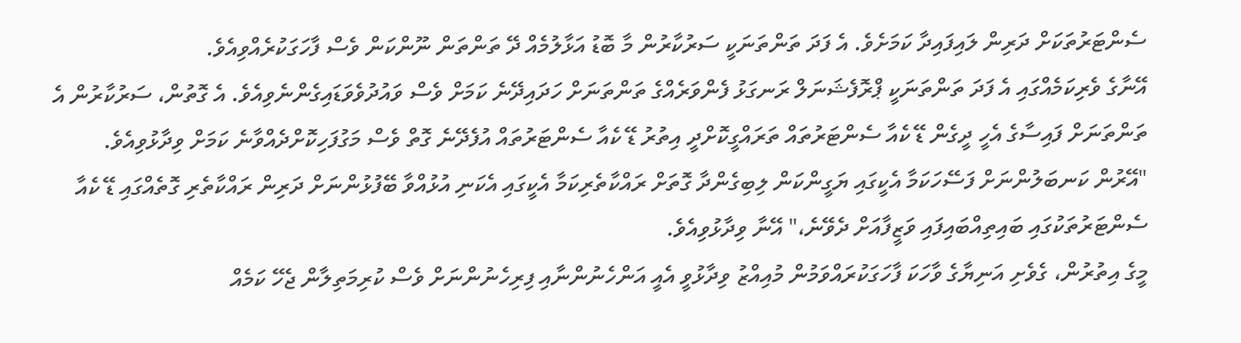ސެންޓަރުތަކަށް ދަރިން ލައިފައިދާ ކަމަށެވެ. އެ ފަދަ ތަންތަނަކީ ސަރުކާރުން މާ ބޮޑު އަޅާލުމެއް ދޭ ތަންތަން ނޫންކަން ވެސް ފާހަގަކުރެއްވިއެވެ.
އޭނާގެ ވެރިކަމެއްގައި އެ ފަދަ ތަންތަނަކީ ޕްރޮފެޝަނަލް ރަނގަޅު ފެންވަރެއްގެ ތަންތަނަށް ހަދައިދޭނެ ކަމަށް ވެސް ވައުދުވެވަޑައިގެންނެވިއެވެ. އެ ގޮތުން، ސަރުކާރުން އެ ތަންތަނަށް ފައިސާގެ އެހީ ދީގެން ޑޭ ކެއާ ސެންޓަރުތައް ތަރައްގީކޮށްދީ އިތުރު ޑޭ ކެއާ ސެންޓަރުތައް އުފެދޭނެ ގޮތް ވެސް މަގުފަހިކޮށްދެއްވާނެ ކަމަށް ވިދާޅުވިއެވެ.
"އޭރުން ކަނބަލުންނަށް ފަސޭހަކަމާ އެކީގައި ޔަގީންކަން ލިބިގެންދާ ގޮތަށް ރައްކާތެރިކަމާ އެކީގައި އެކަނި އުޅުއްވާ ބޭފުޅުންނަށް ދަރިން ރައްކާތެރި ގޮތެއްގައި ޑޭ ކެއާ ސެންޓަރުތަކުގައި ބައިތިއްބައިފައި ވަޒީފާއަށް ދެވޭނެ،" އޭނާ ވިދާޅުވިއެވެ.
މީގެ އިތުރުން، ގެވެށި އަނިޔާގެ ވާހަކަ ފާހަގަކުރައްވަމުން މުއިއްޒު ވިދާޅުވީ އެއީ އަންހެނުންނާއި ފިރިހެނުންނަށް ވެސް ކުރިމަތިލާން ޖެހޭ ކަމެއް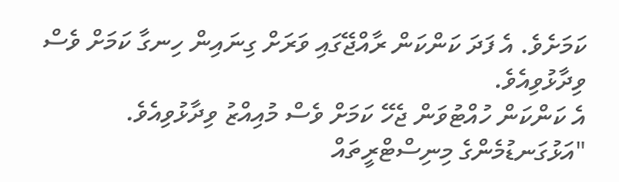ކަމަށެވެ. އެ ފަދަ ކަންކަން ރާއްޖޭގައި ވަރަށް ގިނައިން ހިނގާ ކަމަށް ވެސް ވިދާޅުވިއެވެ.
އެ ކަންކަން ހުއްޓުވަން ޖެހޭ ކަމަށް ވެސް މުއިއްޒު ވިދާޅުވިއެވެ.
"އަޅުގަނޑުމެންގެ މިނިސްޓްރީތައް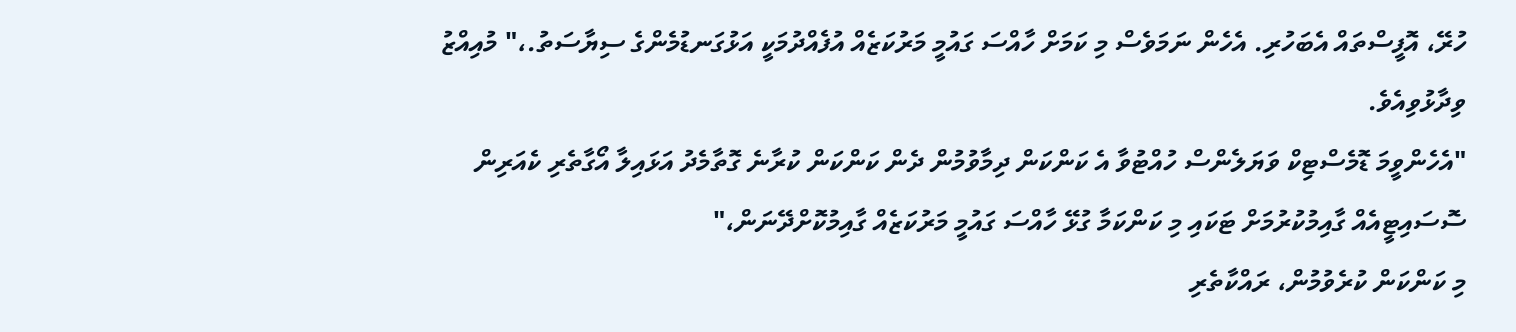ހުރޭ، އޮފީސްތައް އެބަހުރި. އެހެން ނަމަވެސް މި ކަމަށް ހާއްސަ ގައުމީ މަރުކަޒެއް އުފެއްދުމަކީ އަޅުގަނޑުމެންގެ ސިޔާސަތު.،" މުއިއްޒު ވިދާޅުވިއެވެ.
"އެހެންވީމަ ޑޮމެސްޓިކް ވަޔަލެންސް ހުއްޓުވާ އެ ކަންކަން ދިމާވުމުން ދެން ކަންކަން ކުރާނެ ގޮތާމެދު އަޅައިލާ އޯގާތެރި ކެއަރިން ސޮސައިޓީއެއް ގާއިމުކުރުމަށް ޓަކައި މި ކަންކަމާ ގުޅޭ ހާއްސަ ގައުމީ މަރުކަޒެއް ގާއިމުކޮށްދޭނަން،"
މި ކަންކަން ކުރެވުމުން، ރައްކާތެރި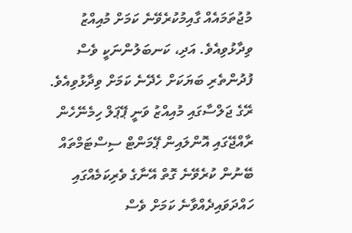މުޖުތަމައެއް ގާއިމުކުރެވޭނެ ކަމަށް މުއިއްޒު ވިދާޅުވިއެވެ. އަދި، ކަނބަލުންނަކީ ވެސް ފުދުންތެރި ބަޔަކަށް ހެދޭނެ ކަމަށް ވިދާޅުވިއެވެ.
ރޭގެ ޖަލްސާގައި މުއިއްޒު ވަނީ ޕޭޕަލް ހިމެނޭހެން ރާއްޖޭގައި އޮންލައިން ޕޭމަންޓް ސިސްޓަމްތައް ބޭނުން ކުރެވޭނެ ގޮތް އޭނާގެ ވެރިކަމެއްގައި ހައްދަވައިދެއްވާނެ ކަމަށް ވެސް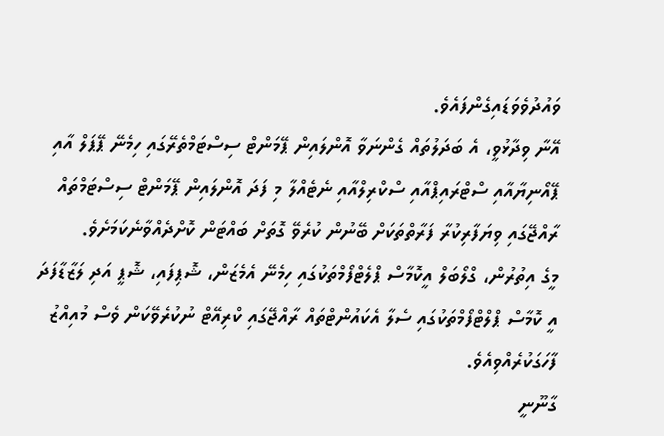ވައުދުވެވަޑައިގެންފައެވެ.
އޭނާ ވިދާޅުވީ، އެ ބަދަލުތައް ގެންނަވާ އޮންލައިން ޕޭމަންޓް ސިސްޓަމްތެރޭގައި ހިމެނޭ ޕޭޕަލް އާއި ޕޭއޯނިޔާއާއި ސްޓްރައިޕްއާއި ސްކްރިލްއާއި ނެޓެއްލާ މި ފަދަ އޮންލައިން ޕޭމަންޓް ސިސްޓަމްތައް ރާއްޖޭގައި ވިޔަފާރިކުރާ ފަރާތްތަކަށް ބޭނުން ކުރެވޭ ގޮތަށް ބައްޓަން ކޮށްދެއްވާނެކަމަށެވެ.
މީގެ އިތުރުން، ގްލޯބަލް އީކޮމާސް ޕްލެޓްފޯމްތަކުގައި ހިމެނޭ އެމެޒަން، ޝޮޕިފައި، ޝޮޕީ އަދި ލަޒާޑާފަދަ އީ ކޮމާސް ޕްލްޓްފޯމްތަކުގައި ސެލާ އެކައުންޓްތައް ރާއްޖޭގައި ކްރިއޭޓް ނުކުރެވޭކަން ވެސް މުއިއްޒު ފާހަގަކުރެއްވިއެވެ.
ގާނޫނީ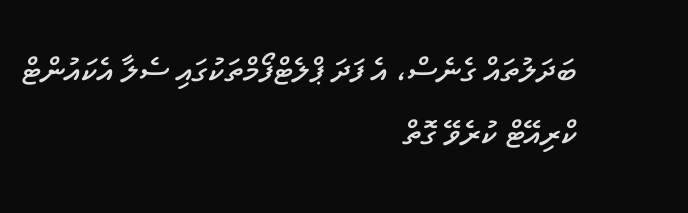ބަދަލުތައް ގެނެސް، އެ ފަދަ ޕްލެޓްފޯމްތަކުގައި ސެލާ އެކައުންޓް ކްރިއޭޓް ކުރެވޭ ގޮތް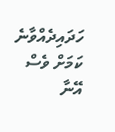ހަދައިދެއްވާނެ ކަމަށް ވެސް އޭނާ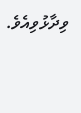ވިދާޅުވިއެވެ.